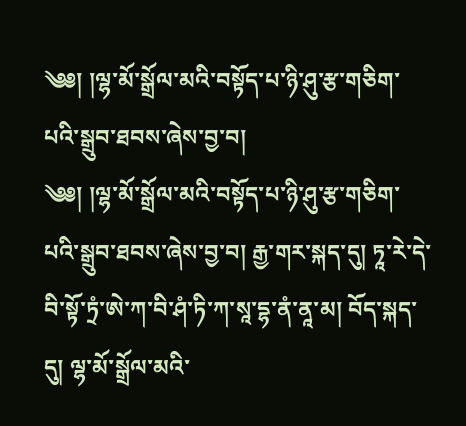༄༅། །ལྷ་མོ་སྒྲོལ་མའི་བསྟོད་པ་ཉི་ཤུ་རྩ་གཅིག་པའི་སྒྲུབ་ཐབས་ཞེས་བྱ་བ།
༄༅། །ལྷ་མོ་སྒྲོལ་མའི་བསྟོད་པ་ཉི་ཤུ་རྩ་གཅིག་པའི་སྒྲུབ་ཐབས་ཞེས་བྱ་བ། རྒྱ་གར་སྐད་དུ། ཏཱ་རེ་དེ་བི་སྟོ་ཏྲཾ་ཨེ་ཀ་བི་ཤཾ་ཏི་ཀ་སཱ་དྷ་ནཾ་ནཱ་མ། བོད་སྐད་དུ། ལྷ་མོ་སྒྲོལ་མའི་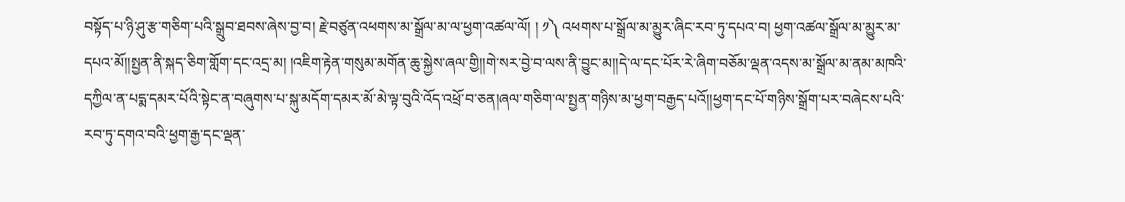བསྟོད་པ་ཉི་ཤུ་རྩ་གཅིག་པའི་སྒྲུབ་ཐབས་ཞེས་བྱ་བ། རྗེ་བཙུན་འཕགས་མ་སྒྲོལ་མ་ལ་ཕྱག་འཚལ་ལོ། ། ༡༽ འཕགས་པ་སྒྲོལ་མ་མྱུར་ཞིང་རབ་ཏུ་དཔའ་བ། ཕྱག་འཚལ་སྒྲོལ་མ་མྱུར་མ་དཔའ་མོ།།སྤྱན་ནི་སྐད་ཅིག་གློག་དང་འདྲ་མ། །འཇིག་རྟེན་གསུམ་མགོན་ཆུ་སྐྱེས་ཞལ་གྱི།།གེ་སར་བྱེ་བ་ལས་ནི་བྱུང་མ།།དེ་ལ་དང་པོར་རེ་ཞིག་བཅོམ་ལྡན་འདས་མ་སྒྲོལ་མ་ནམ་མཁའི་དཀྱིལ་ན་པདྨ་དམར་པོའི་སྟེང་ན་བཞུགས་པ་སྐུ་མདོག་དམར་མོ་མེ་ལྟ་བུའི་འོད་འཕྲོ་བ་ཅན།ཞལ་གཅིག་ལ་སྤྱན་གཉིས་མ་ཕྱག་བརྒྱད་པའོ།།ཕྱག་དང་པོ་གཉིས་སྒྲོག་པར་བཞེངས་པའི་རབ་ཏུ་དགའ་བའི་ཕྱག་རྒྱ་དང་ལྡན་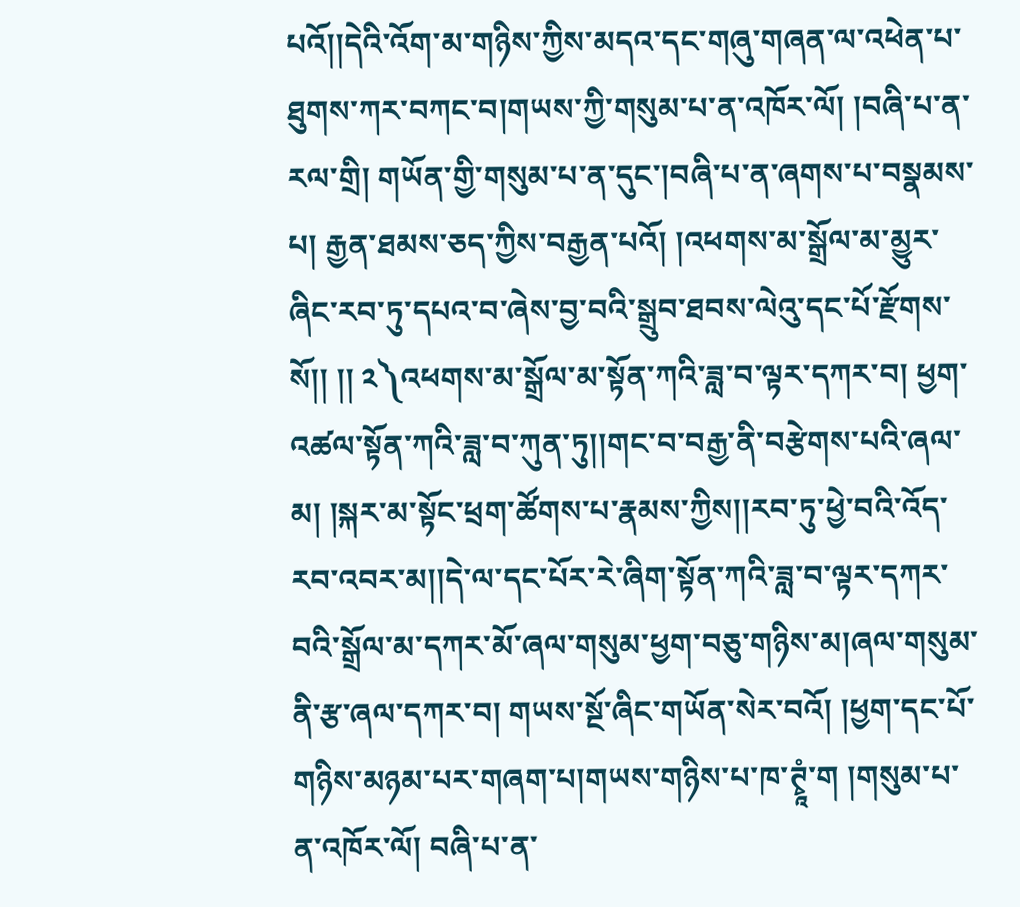པའོ།།དེའི་འོག་མ་གཉིས་ཀྱིས་མདའ་དང་གཞུ་གཞན་ལ་འཕེན་པ་ཐུགས་ཀར་བཀང་བ།གཡས་ཀྱི་གསུམ་པ་ན་འཁོར་ལོ། །བཞི་པ་ན་རལ་གྲི། གཡོན་གྱི་གསུམ་པ་ན་དུང་།བཞི་པ་ན་ཞགས་པ་བསྣམས་པ། རྒྱན་ཐམས་ཅད་ཀྱིས་བརྒྱན་པའོ། །འཕགས་མ་སྒྲོལ་མ་མྱུར་ཞིང་རབ་ཏུ་དཔའ་བ་ཞེས་བྱ་བའི་སྒྲུབ་ཐབས་ལེའུ་དང་པོ་རྫོགས་སོ།། །། ༢༽འཕགས་མ་སྒྲོལ་མ་སྟོན་ཀའི་ཟླ་བ་ལྟར་དཀར་བ། ཕྱག་འཚལ་སྟོན་ཀའི་ཟླ་བ་ཀུན་ཏུ།།གང་བ་བརྒྱ་ནི་བརྩེགས་པའི་ཞལ་མ། །སྐར་མ་སྟོང་ཕྲག་ཚོགས་པ་རྣམས་ཀྱིས།།རབ་ཏུ་ཕྱེ་བའི་འོད་རབ་འབར་མ།།དེ་ལ་དང་པོར་རེ་ཞིག་སྟོན་ཀའི་ཟླ་བ་ལྟར་དཀར་བའི་སྒྲོལ་མ་དཀར་མོ་ཞལ་གསུམ་ཕྱག་བཅུ་གཉིས་མ།ཞལ་གསུམ་ནི་རྩ་ཞལ་དཀར་བ། གཡས་སྔོ་ཞིང་གཡོན་སེར་བའོ། །ཕྱག་དང་པོ་གཉིས་མཉམ་པར་གཞག་པ།གཡས་གཉིས་པ་ཁ་ཊྭཱཾ་ག །གསུམ་པ་ན་འཁོར་ལོ། བཞི་པ་ན་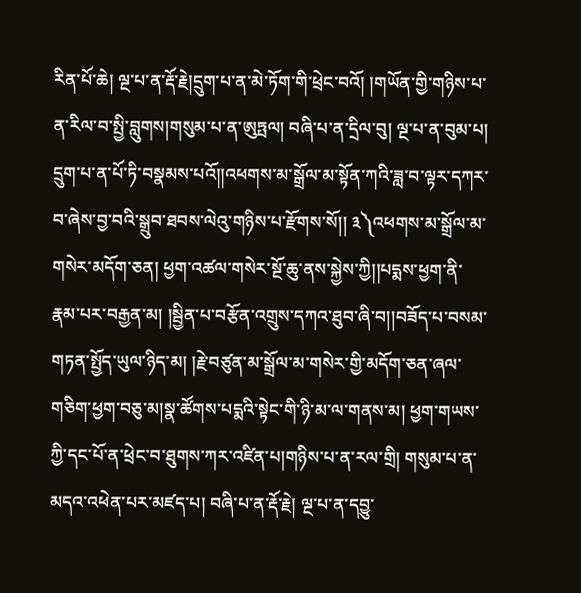རིན་པོ་ཆེ། ལྔ་པ་ན་རྡོ་རྗེ།དྲུག་པ་ན་མེ་ཏོག་གི་ཕྲེང་བའོ། །གཡོན་གྱི་གཉིས་པ་ན་རིལ་བ་སྤྱི་བླུགས།གསུམ་པ་ན་ཨུཏྤལ། བཞི་པ་ན་དྲིལ་བུ། ལྔ་པ་ན་བུམ་པ། དྲུག་པ་ན་པོ་ཏི་བསྣམས་པའོ།།འཕགས་མ་སྒྲོལ་མ་སྟོན་ཀའི་ཟླ་བ་ལྟར་དཀར་བ་ཞེས་བྱ་བའི་སྒྲུབ་ཐབས་ལེའུ་གཉིས་པ་རྫོགས་སོ།། ༣༽འཕགས་མ་སྒྲོལ་མ་གསེར་མདོག་ཅན། ཕྱག་འཚལ་གསེར་སྔོ་ཆུ་ནས་སྐྱེས་ཀྱི།།པདྨས་ཕྱག་ནི་རྣམ་པར་བརྒྱན་མ། །སྦྱིན་པ་བརྩོན་འགྲུས་དཀའ་ཐུབ་ཞི་བ།།བཟོད་པ་བསམ་གཏན་སྤྱོད་ཡུལ་ཉིད་མ། །རྗེ་བཙུན་མ་སྒྲོལ་མ་གསེར་གྱི་མདོག་ཅན་ཞལ་གཅིག་ཕྱག་བཅུ་མ།སྣ་ཚོགས་པདྨའི་སྟེང་གི་ཉི་མ་ལ་གནས་མ། ཕྱག་གཡས་ཀྱི་དང་པོ་ན་ཕྲེང་བ་ཐུགས་ཀར་འཛིན་པ།གཉིས་པ་ན་རལ་གྲི། གསུམ་པ་ན་མདའ་འཕེན་པར་མཛད་པ། བཞི་པ་ན་རྡོ་རྗེ། ལྔ་པ་ན་དབྱུ་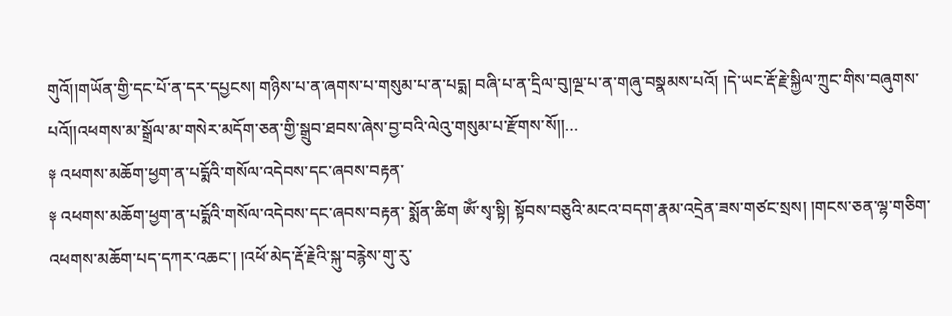གུའོ།།གཡོན་གྱི་དང་པོ་ན་དར་དཔྱངས། གཉིས་པ་ན་ཞགས་པ་གསུམ་པ་ན་པདྨ། བཞི་པ་ན་དྲིལ་བུ།ལྔ་པ་ན་གཞུ་བསྣམས་པའོ། །དེ་ཡང་རྡོ་རྗེ་སྐྱིལ་ཀྲུང་གིས་བཞུགས་པའོ།།འཕགས་མ་སྒྲོལ་མ་གསེར་མདོག་ཅན་གྱི་སྒྲུབ་ཐབས་ཞེས་བྱ་བའི་ལེའུ་གསུམ་པ་རྫོགས་སོ།།…
༈ འཕགས་མཆོག་ཕྱག་ན་པདྨོའི་གསོལ་འདེབས་དང་ཞབས་བརྟན་
༈ འཕགས་མཆོག་ཕྱག་ན་པདྨོའི་གསོལ་འདེབས་དང་ཞབས་བརྟན་ སྨོན་ཚིག ཨོཾ་སྭ་སྟི། སྟོབས་བཅུའི་མངའ་བདག་རྣམ་འདྲེན་ཟས་གཙང་སྲས། །གངས་ཅན་ལྷ་གཅིག་འཕགས་མཆོག་པད་དཀར་འཆང་། །འཕོ་མེད་རྡོ་རྗེའི་སྐུ་བརྙེས་གུ་རུ་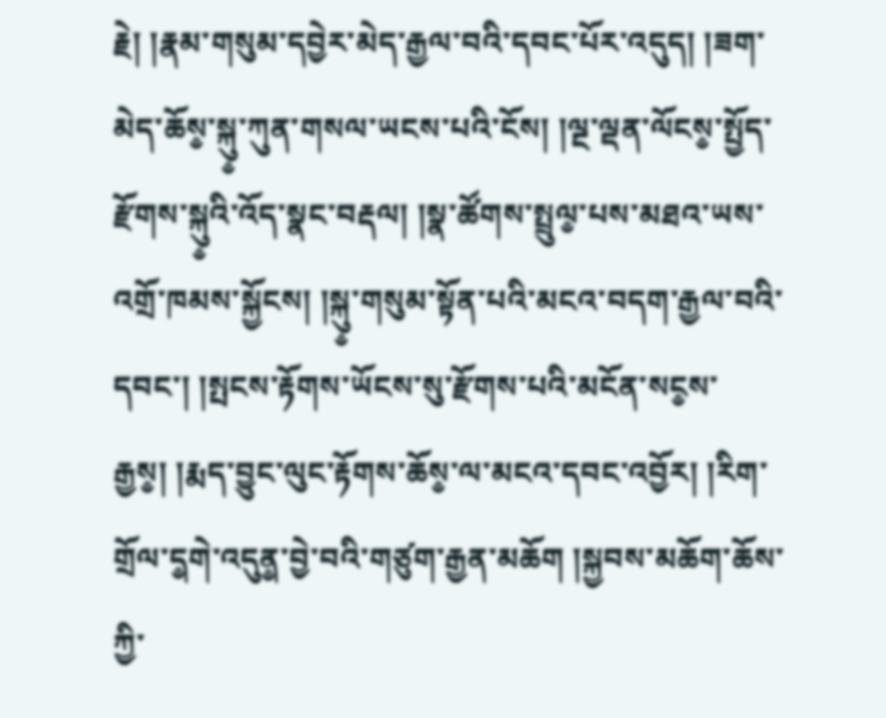རྗེ། །རྣམ་གསུམ་དབྱེར་མེད་རྒྱལ་བའི་དབང་པོར་འདུད། །ཟག་མེད་ཆོས༵་སྐུ༵་ཀུན་གསལ་ཡངས་པའི་ངོས། །ལྔ་ལྡན་ལོངས༵་སྤྱོད་རྫོགས་སྐུ༵འི་འོད་སྣང་བརྡལ། །སྣ་ཚོགས་སྤྲུལ༵་པས་མཐའ་ཡས་འགྲོ་ཁམས་སྐྱོངས། །སྐུ༵་གསུམ་སྟོན་པའི་མངའ་བདག་རྒྱལ་བའི་དབང་། །སྤངས་རྟོགས་ཡོངས་སུ་རྫོགས་པའི་མངོན་སང༵ས་རྒྱས༵། །རྨད་བྱུང་ལུང་རྟོགས་ཆོས༵་ལ་མངའ་དབང་འབྱོར། །རིག་གྲོལ་ད༵གེ་འདུན༵་བྱེ་བའི་གཙུག་རྒྱན་མཆོག །སྐྱབས་མཆོག་ཆོས་ཀྱི་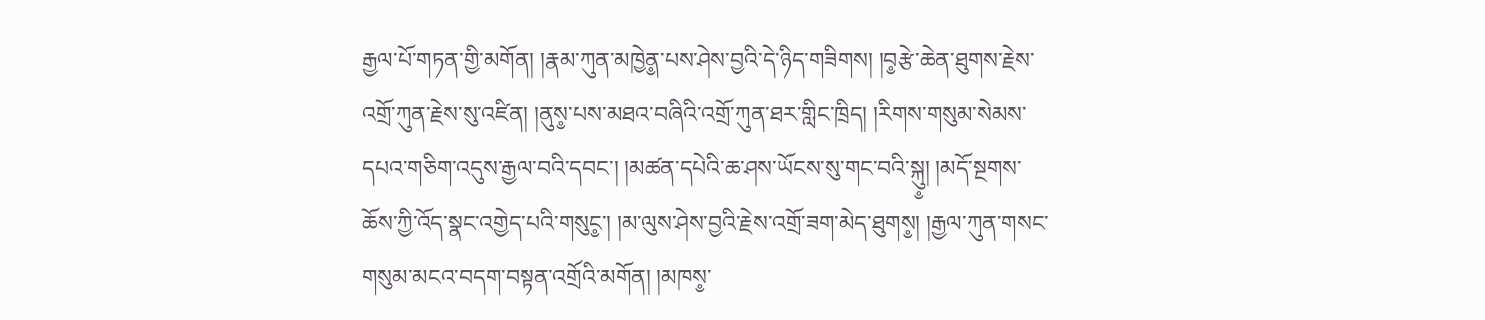རྒྱལ་པོ་གཏན་གྱི་མགོན། །རྣམ་ཀུན་མཁྱེན༵་པས་ཤེས་བྱའི་དེ་ཉིད་གཟིགས། །བ༵རྩེ་ཆེན་ཐུགས་རྗེས་འགྲོ་ཀུན་རྗེས་སུ་འཛིན། །ནུས༵་པས་མཐའ་བཞིའི་འགྲོ་ཀུན་ཐར་གླིང་ཁྲིད། །རིགས་གསུམ་སེམས་དཔའ་གཅིག་འདུས་རྒྱལ་བའི་དབང་། །མཚན་དཔེའི་ཆ་ཤས་ཡོངས་སུ་གང་བའི་སྐུ༵། །མདོ་སྔགས་ཆོས་ཀྱི་འོད་སྣང་འགྱེད་པའི་གསུང༵་། །མ་ལུས་ཤེས་བྱའི་རྗེས་འགྲོ་ཟག་མེད་ཐུགས༵། །རྒྱལ་ཀུན་གསང་གསུམ་མངའ་བདག་བསྟན་འགྲོའི་མགོན། །མཁས༵་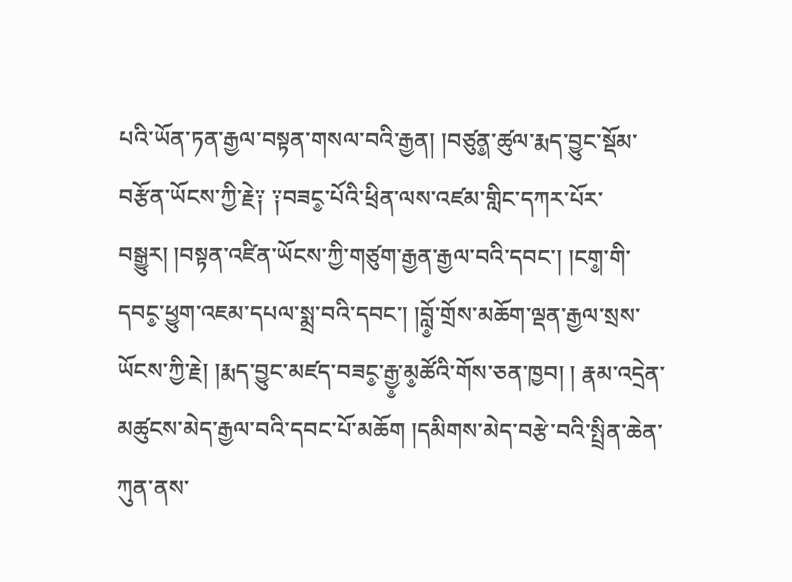པའི་ཡོན་ཏན་རྒྱལ་བསྟན་གསལ་བའི་རྒྱན། །བཙུན༵་ཚུལ་རྨད་བྱུང་སྡོམ་བརྩོན་ཡོངས་ཀྱི་རྗེ༑ ༑བཟང༵་པོའི་ཕྲིན་ལས་འཛམ་གླིང་དཀར་པོར་བསྒྱུར། །བསྟན་འཛིན་ཡོངས་ཀྱི་གཙུག་རྒྱན་རྒྱལ་བའི་དབང་། །ངག༵་གི་དབང༵་ཕྱུག་འཇམ་དཔལ་སྨྲ་བའི་དབང་། །བློ༵་གྲོས་མཆོག་ལྡན་རྒྱལ་སྲས་ཡོངས་ཀྱི་རྗེ། །རྨད་བྱུང་མཛད་བཟང༵་རྒྱ༵་མ༵ཚོའི་གོས་ཅན་ཁྱབ། ། རྣམ་འདྲེན་མཚུངས་མེད་རྒྱལ་བའི་དབང་པོ་མཆོག །དམིགས་མེད་བརྩེ་བའི་སྤྲིན་ཆེན་ཀུན་ནས་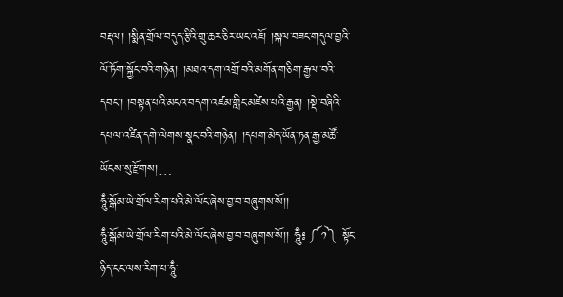བརྡལ། །སྨིན་གྲོལ་བདུད་རྩིའི་གྲུ་ཆར་ཅིར་ཡང་འཇོ། །སྐལ་བཟང་གདུལ་བྱའི་ལོ་ཏོག་སྐྱོང་བའི་གཉེན། །མཐའ་དག་འགྲོ་བའི་མགོན་གཅིག་རྒྱལ་བའི་དབང་། །བསྟན་པའི་མངའ་བདག་འཛམ་གླིང་མཛེས་པའི་རྒྱན། །སྡེ་བཞིའི་དཔལ་འཛིན་དགེ་ལེགས་སྣང་བའི་གཉེན། །དཔག་མེད་ཡོན་ཏན་རྒྱ་མཚོ་ཡོངས་སུ་རྫོགས།…
ཧཱུྃ་སྒོམ་ཡེ་གྲོལ་རིག་པའི་མེ་ལོང་ཞེས་བྱ་བ་བཞུགས་སོ།།
ཧཱུྃ་སྒོམ་ཡེ་གྲོལ་རིག་པའི་མེ་ལོང་ཞེས་བྱ་བ་བཞུགས་སོ།། ཧཱུྃ༔ ༼༡༽ སྟོང་ཉིད་ངང་ལས་རིག་པ་ཧཱུྃ་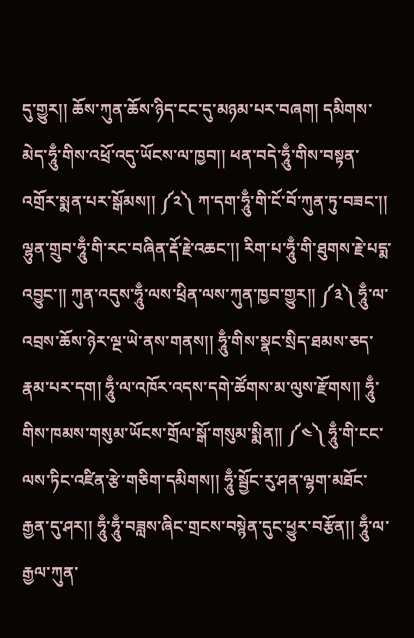དུ་གྱུར།། ཆོས་ཀུན་ཆོས་ཉིད་ངང་དུ་མཉམ་པར་བཞག། དམིགས་མེད་ཧཱུྃ་གིས་འཕྲོ་འདུ་ཡོངས་ལ་ཁྱབ།། ཕན་བདེ་ཧཱུྃ་གིས་བསྟན་འགྲོར་སྨན་པར་སྒོམས།། ༼༢༽ ཀ་དག་ཧཱུྃ་གི་ངོ་བོ་ཀུན་ཏུ་བཟང་།། ལྷུན་གྲུབ་ཧཱུྃ་གི་རང་བཞིན་རྡོ་རྗེ་འཆང་།། རིག་པ་ཧཱུྃ་གི་ཐུགས་རྗེ་པདྨ་འབྱུང་།། ཀུན་འདུས་ཧཱུྃ་ལས་ཕྲིན་ལས་ཀུན་ཁྱབ་གྱུར།། ༼༣༽ ཧཱུྃ་ལ་འབྲས་ཆོས་ཉེར་ལྔ་ཡེ་ནས་གནས།། ཧཱུྃ་གིས་སྣང་སྲིད་ཐམས་ཅད་རྣམ་པར་དག། ཧཱུྃ་ལ་འཁོར་འདས་དགེ་ཚོགས་མ་ལུས་རྫོགས།། ཧཱུྃ་གིས་ཁམས་གསུམ་ཡོངས་གྲོལ་སྒོ་གསུམ་སྨིན།། ༼༤༽ ཧཱུྃ་གི་ངང་ལས་ཏིང་འཛིན་རྩེ་གཅིག་དམིགས།། ཧཱུྃ་སྦྱོང་རུ་ཤན་ལྷག་མཐོང་རྒྱན་དུ་ཤར།། ཧཱུྃ་ཧཱུྃ་བཟླས་ཞིང་གྲངས་བསྙེན་དུང་ཕྱུར་བརྩོན།། ཧཱུྃ་ལ་རྒྱལ་ཀུན་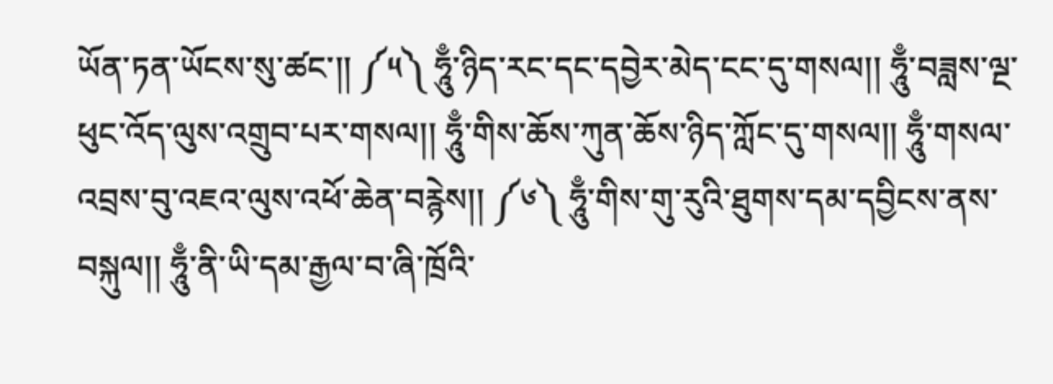ཡོན་ཏན་ཡོངས་སུ་ཚང་།། ༼༥༽ ཧཱུྃ་ཉིད་རང་དང་དབྱེར་མེད་ངང་དུ་གསལ།། ཧཱུྃ་བཟླས་ལྔ་ཕུང་འོད་ལུས་འགྲུབ་པར་གསལ།། ཧཱུྃ་གིས་ཆོས་ཀུན་ཆོས་ཉིད་ཀློང་དུ་གསལ།། ཧཱུྃ་གསལ་འབྲས་བུ་འཇའ་ལུས་འཕོ་ཆེན་བརྙེས།། ༼༦༽ ཧཱུྃ་གིས་གུ་རུའི་ཐུགས་དམ་དབྱིངས་ནས་བསྐུལ།། ཧཱུྃ་ནི་ཡི་དམ་རྒྱལ་བ་ཞི་ཁྲོའི་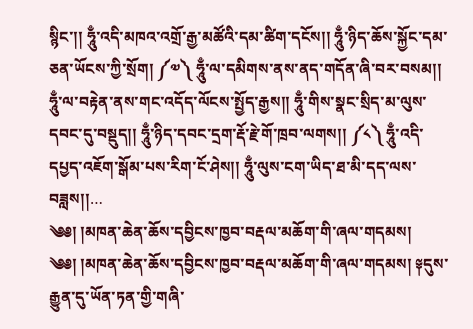སྙིང་།། ཧཱུྃ་འདི་མཁའ་འགྲོ་རྒྱ་མཚོའི་དམ་ཚིག་དངོས།། ཧཱུྃ་ཉིད་ཆོས་སྐྱོང་དམ་ཅན་ཡོངས་ཀྱི་སྲོག། ༼༧༽ ཧཱུྃ་ལ་དམིགས་ནས་ནད་གདོན་ཞི་བར་བསམ།། ཧཱུྃ་ལ་བརྟེན་ནས་གང་འདོད་ལོངས་སྤྱོད་རྒྱས།། ཧཱུྃ་གིས་སྣང་སྲིད་མ་ལུས་དབང་དུ་བསྡུད།། ཧཱུྃ་ཉིད་དབང་དྲག་རྡོ་རྗེ་གོ་ཁྲབ་ལགས།། ༼༨༽ ཧཱུྃ་འདི་དཔྱད་འཇོག་སྒོམ་པས་རིག་ངོ་ཤེས།། ཧཱུྃ་ལུས་ངག་ཡིད་ཐ་མི་དད་ལས་བཟླས།།…
༄༅། །མཁན་ཆེན་ཆོས་དབྱིངས་ཁྱབ་བརྡལ་མཆོག་གི་ཞལ་གདམས།
༄༅། །མཁན་ཆེན་ཆོས་དབྱིངས་ཁྱབ་བརྡལ་མཆོག་གི་ཞལ་གདམས། ༈དུས་རྒྱུན་དུ་ཡོན་ཏན་གྱི་གཞི་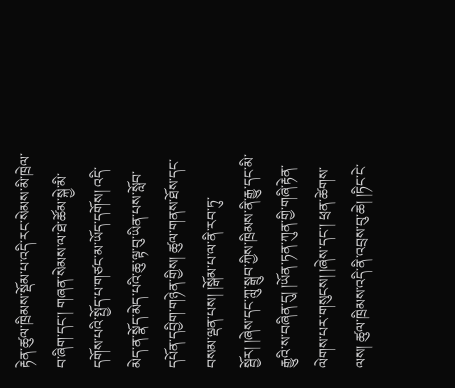རྟེན་ཚུལ་ཁྲིམས་སྡོམ་པ་འདི་རང་སེམས་མི་ཁྲེལ་བ་ཞིག་དང་། གཞན་སེམས་ལ་ཐེ་ཚོམ་སྐྱེ་མི་དགོས་པའི་སྤྱོད་པ་གཙང་མ་ཡོད་དགོས། འདི་མེད་ན་སྣོད་མེད་པའི་ཆུ་ལྟ་བུ་ཡིན་པས་སློབ་དཔོན་དབྱིག་གཉེན་གྱིས། ཚུལ་གནས་ཐོས་དང་བསམ་ལྡན་པས། །སྒོམ་པ་ལ་ནི་རབ་ཏུ་སྦྱོར། །ཞེས་དང་ཀླུ་སྒྲུབ་ཀྱིས་ཁྲིམས་ནི་རྒྱུ་དང་མི་རྒྱུའི་ས་བཞིན་དུ། །ཡོན་ཏན་ཀུན་གྱི་གཞི་རྟེན་ལེགས་པར་གསུངས། །ཞེས་དང་། ཕྲན་ཚེགས་ལས། ཚུལ་ཁྲིམས་འདི་ནི་འབྲས་བུ་ཆེ། །ཏིང་ངེ་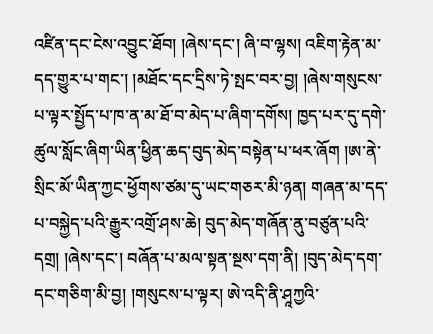འཛིན་དང་ངེས་འབྱུང་ཐོབ། །ཞེས་དང་། ཞི་བ་ལྷས། འཇིག་རྟེན་མ་དད་གྱུར་པ་གང་། །མཐོང་དང་དྲིས་ཏེ་སྤང་བར་བྱ། །ཞེས་གསུངས་པ་ལྟར་སྤྱོད་པ་ཁ་ན་མ་ཐོ་བ་མེད་པ་ཞིག་དགོས། ཁྱད་པར་དུ་དགེ་ཚུལ་སློང་ཞིག་ཡིན་ཕྱིན་ཆད་བུད་མེད་བསྟེན་པ་ཕར་ཞོག །ཨ་ནེ་སྲིང་མོ་ཡིན་ཀྱང་ཕྱོགས་ཙམ་དུ་ཡང་གཅར་མི་ཉན། གཞན་མ་དད་པ་བསྐྱེད་པའི་རྒྱུར་འགྲོ་ཤས་ཆེ། བུད་མེད་གཞོན་ནུ་བཙུན་པའི་དགྲ། །ཞེས་དང་། བཞོན་པ་མལ་སྟན་སྔས་དག་ནི། །བུད་མེད་དག་དང་གཅིག་མི་བྱ། །གསུངས་པ་ལྟར། ཨེ་འདི་ནི་ཤཱཀྱའི་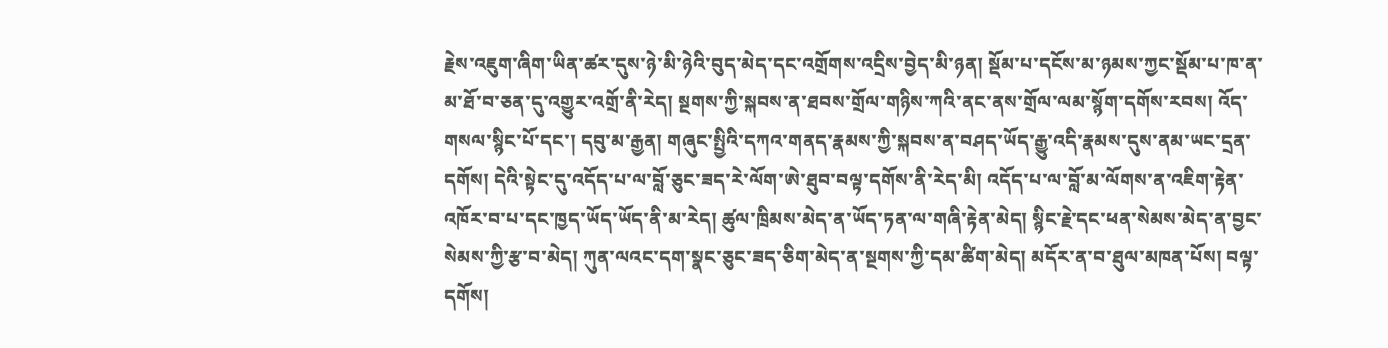རྗེས་འཇུག་ཞིག་ཡིན་ཚར་དུས་ཉེ་མི་ཉེའི་བུད་མེད་དང་འགྲོགས་འདྲིས་བྱེད་མི་ཉན། སྡོམ་པ་དངོས་མ་ཉམས་ཀྱང་སྡོམ་པ་ཁ་ན་མ་ཐོ་བ་ཅན་དུ་འགྱུར་འགྲོ་ནི་རེད། སྔགས་ཀྱི་སྐབས་ན་ཐབས་གྲོལ་གཉིས་ཀའི་ནང་ནས་གྲོལ་ལམ་སྙོག་དགོས་རབས། འོད་གསལ་སྙིང་པོ་དང་། དབུ་མ་རྒྱན། གཞུང་སྤྱིའི་དཀའ་གནད་རྣམས་ཀྱི་སྐབས་ན་བཤད་ཡོད་རྒྱུ་འདི་རྣམས་དུས་ནམ་ཡང་དྲན་དགོས། དེའི་སྟེང་དུ་འདོད་པ་ལ་བློ་ཅུང་ཟད་རེ་ལོག་ཨེ་ཐུབ་བལྟ་དགོས་ནི་རེད་མི། འདོད་པ་ལ་བློ་མ་ལོགས་ན་འཇིག་རྟེན་འཁོར་བ་པ་དང་ཁྱད་ཡོད་ཡོད་ནི་མ་རེད། ཚུལ་ཁྲིམས་མེད་ན་ཡོད་ཏན་ལ་གཞི་རྟེན་མེད། སྙིང་རྗེ་དང་ཕན་སེམས་མེད་ན་བྱང་སེམས་ཀྱི་རྩ་བ་མེད། ཀུན་ལའང་དག་སྣང་ཅུང་ཟད་ཅིག་མེད་ན་སྔགས་ཀྱི་དམ་ཚིག་མེད། མདོར་ན་བ་ཐུལ་མཁན་པོས། བལྟ་དགོས།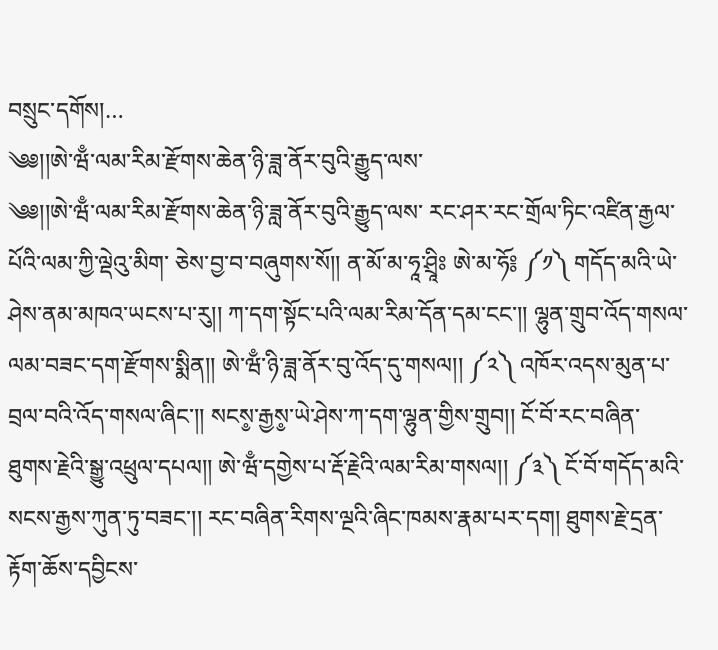བསྲུང་དགོས།…
༄༅།།ཨེ་ཝྃ་ལམ་རིམ་རྫོགས་ཆེན་ཉི་ཟླ་ནོར་བུའི་རྒྱུད་ལས་
༄༅།།ཨེ་ཝྃ་ལམ་རིམ་རྫོགས་ཆེན་ཉི་ཟླ་ནོར་བུའི་རྒྱུད་ལས་ རང་ཤར་རང་གྲོལ་ཏིང་འཛིན་རྒྱལ་པོའི་ལམ་ཀྱི་ལྡེའུ་མིག་ ཅེས་བྱ་བ་བཞུགས་སོ།། ན་མོ་མ་ཧཱ་ཤྲཱིཿ ཨེ་མ་ཧོ༔ ༼༡༽ གདོད་མའི་ཡེ་ཤེས་ནམ་མཁའ་ཡངས་པ་རུ།། ཀ་དག་སྟོང་པའི་ལམ་རིམ་དོན་དམ་ངང་།། ལྷུན་གྲུབ་འོད་གསལ་ལམ་བཟང་དག་རྫོགས་སྨིན།། ཨེ་ཝྃ་ཉི་ཟླ་ནོར་བུ་འོད་དུ་གསལ།། ༼༢༽ འཁོར་འདས་མུན་པ་བྲལ་བའི་འོད་གསལ་ཞིང་།། སངས༵་རྒྱས༵་ཡེ་ཤེས་ཀ་དག་ལྷུན་གྱིས་གྲུབ།། ངོ་བོ་རང་བཞིན་ཐུགས་རྗེའི་སྒྱུ་འཕྲུལ་དཔལ།། ཨེ་ཝྃ་དགྱེས་པ་རྡོ་རྗེའི་ལམ་རིམ་གསལ།། ༼༣༽ ངོ་བོ་གདོད་མའི་སངས་རྒྱས་ཀུན་ཏུ་བཟང་།། རང་བཞིན་རིགས་ལྔའི་ཞིང་ཁམས་རྣམ་པར་དག། ཐུགས་རྗེ་དྲན་རྟོག་ཆོས་དབྱིངས་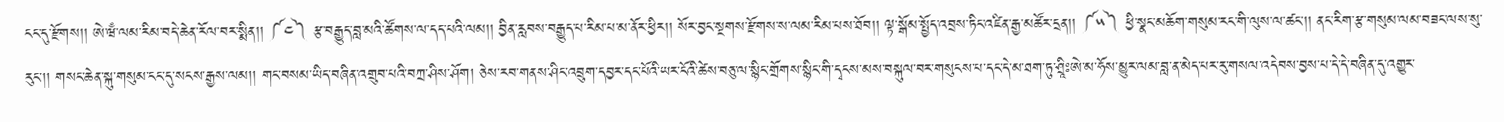ངང་དུ་རྫོགས།། ཨེ་ཝྃ་ལམ་རིམ་བདེ་ཆེན་རོལ་བར་སྨིན།། ༼༤༽ རྩ་བརྒྱུད་བླ་མའི་ཚོགས་ལ་དད་པའི་ལམ།། བྱིན་རླབས་བརྒྱུད་པ་རིམ་པ་མ་ནོར་ཕྱིར།། སོར་བྱང་སྔགས་རྫོགས་ས་ལམ་རིམ་པས་ཐོབ།། ལྟ་སྒོམ་སྤྱོད་འབྲས་ཏིང་འཛིན་རྒྱ་མཚོར་དྲན།། ༼༥༽ ཕྱི་སྣང་མཆོག་གསུམ་རང་གི་ལུས་ལ་ཚང་།། ནང་རིག་རྩ་གསུམ་ལམ་བཟང་ལས་སུ་རུང་།། གསང་ཆེན་སྐུ་གསུམ་ངང་དུ་སངས་རྒྱས་ལམ།། གང་བསམ་ཡིད་བཞིན་འགྲུབ་པའི་བཀྲ་ཤིས་ཤོག། ཅེས་རབ་གནས་ཤིང་འབྲུག་དབྱར་དང་པོའི་ཡར་ངོའི་ཚེས་བཅུ་ལ་སྙིང་གྲོགས་སྙིང་གི་དྭངས་མས་བསྐུལ་བར་གསུངས་པ་དང་དེ་མ་ཐག་ཏུ་ཤྲཱིཿཨེ་མ་ཧོས་མྱུར་ལམ་བླ་ན་མེད་པར་རུ་གསལ་འདེབས་བྱས་པ་དེ་དེ་བཞིན་དུ་འགྱུར་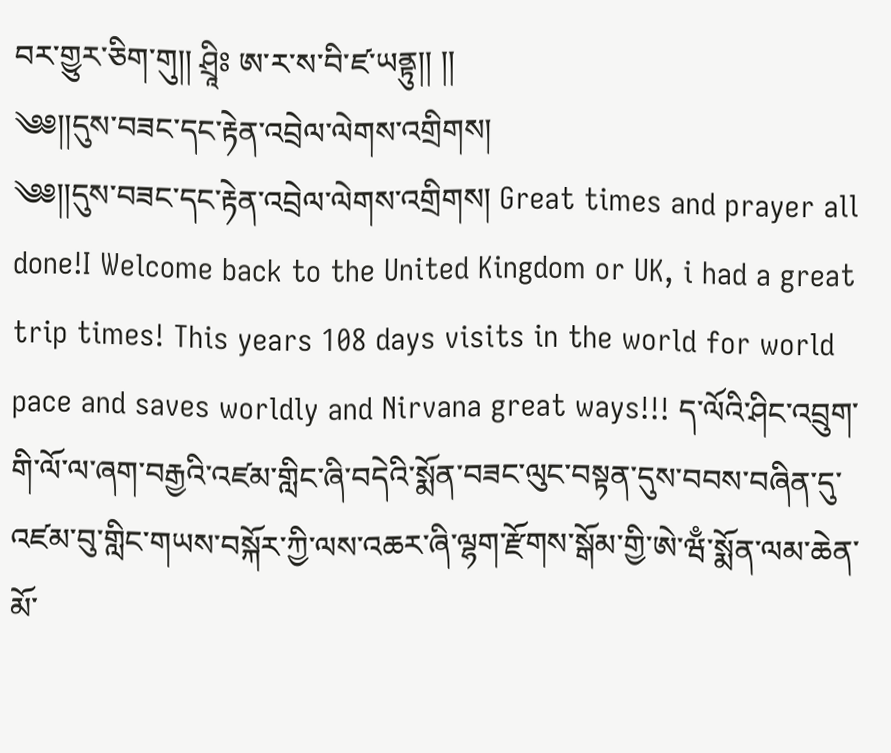བར་གྱུར་ཅིག་གུ།། ཤྲཱིཿ ཨ་ར་ས་བི་ཛ་ཡནྟུ།། །།
༄༅།།དུས་བཟང་དང་རྟེན་འབྲེལ་ལེགས་འགྲིགས།
༄༅།།དུས་བཟང་དང་རྟེན་འབྲེལ་ལེགས་འགྲིགས། Great times and prayer all done!I Welcome back to the United Kingdom or UK, i had a great trip times! This years 108 days visits in the world for world pace and saves worldly and Nirvana great ways!!! ད་ལོའི་ཤིང་འབྲུག་གི་ལོ་ལ་ཞག་བརྒྱའི་འཛམ་གླིང་ཞི་བདེའི་སྨོན་བཟང་ལུང་བསྟན་དུས་བབས་བཞིན་དུ་འཛམ་བུ་གླིང་གཡས་བསྐོར་ཀྱི་ལས་འཆར་ཞི་ལྷག་རྫོགས་སྒོམ་གྱི་ཨེ་ཝྃ་སྨོན་ལམ་ཆེན་མོ་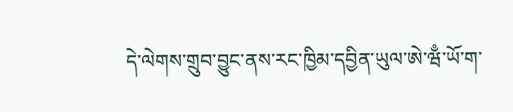དེ་ལེགས་གྲུབ་བྱུང་ནས་རང་ཁྱིམ་དབྱིན་ཡུལ་ཨེ་ཝྃ་ཡོ་ག་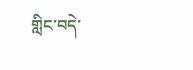གླིང་བདེ་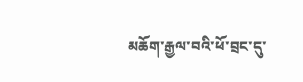མཆོག་རྒྱལ་བའི་ཕོ་བྲང་དུ་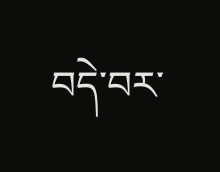བདེ་བར་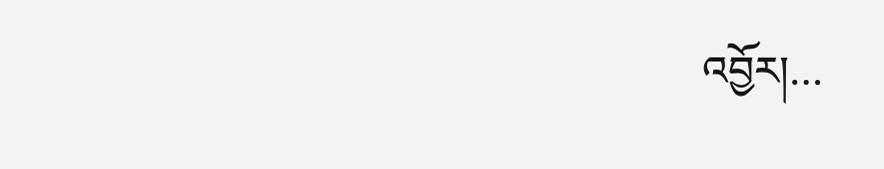འབྱོར།…